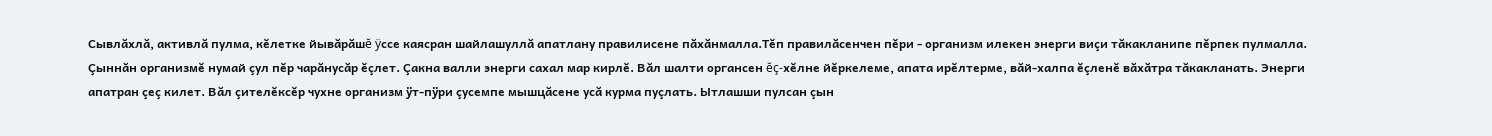Сывлăхлă, активлă пулма, кĕлетке йывăрăшĕ ÿссе каясран шайлашуллă апатлану правилисене пăхăнмалла.Тĕп правилăсенчен пĕри - организм илекен энерги виçи тăкакланипе пĕрпек пулмалла.
Çыннăн организмĕ нумай çул пĕр чарăнусăр ĕçлет. Çакна валли энерги сахал мар кирлĕ. Вăл шалти органсен ĕç-хĕлне йĕркелеме, апата ирĕлтерме, вăй-халпа ĕçленĕ вăхăтра тăкакланать. Энерги апатран çеç килет. Вăл çителĕксĕр чухне организм ÿт-пÿри çусемпе мышцăсене усă курма пуçлать. Ытлашши пулсан çын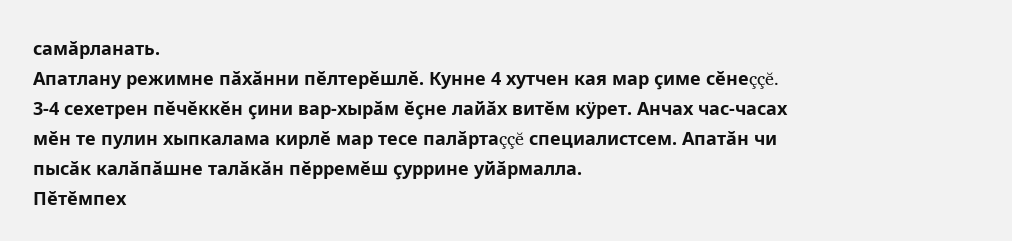самăрланать.
Апатлану режимне пăхăнни пĕлтерĕшлĕ. Кунне 4 хутчен кая мар çиме сĕнеççĕ. 3-4 сехетрен пĕчĕккĕн çини вар-хырăм ĕçне лайăх витĕм кÿрет. Анчах час-часах мĕн те пулин хыпкалама кирлĕ мар тесе палăртаççĕ специалистсем. Апатăн чи пысăк калăпăшне талăкăн пĕрремĕш çуррине уйăрмалла.
Пĕтĕмпех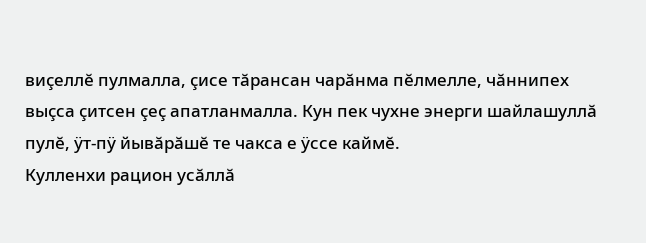виçеллĕ пулмалла, çисе тăрансан чарăнма пĕлмелле, чăннипех выçса çитсен çеç апатланмалла. Кун пек чухне энерги шайлашуллă пулĕ, ÿт-пÿ йывăрăшĕ те чакса е ÿссе каймĕ.
Кулленхи рацион усăллă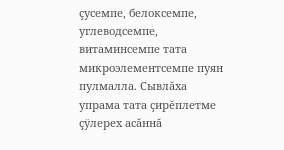çусемпе, белоксемпе, углеводсемпе, витаминсемпе тата микроэлементсемпе пуян пулмалла. Сывлăха упрама тата çирĕплетме çÿлерех асăннă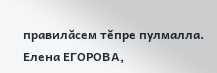правилăсем тĕпре пулмалла.
Елена ЕГОРОВА,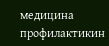медицина профилактикин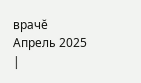врачĕ
Апрель 2025 |